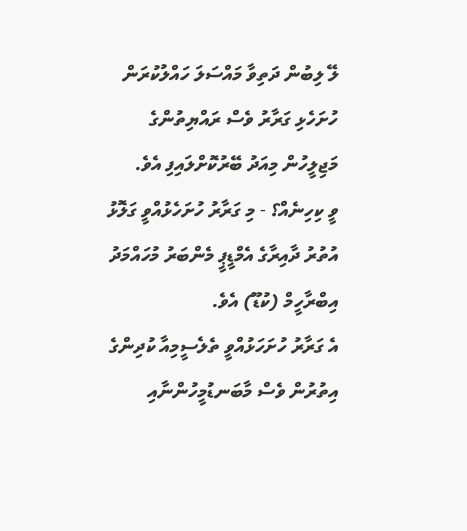ލޭ ލިބުން ދަތިވާ މައްސަލަ ހައްލުކުރަން ހުށަހެޅި ގަރާރު ވެސް ރައްޔިތުންގެ މަޖިލީހުން މިއަދު ބޭރުކޮށްލައިފި އެވެ.
ވީ ކިހިނެއް؟ - މި ގަރާރު ހުށަހެޅުއްވީ ގަލޮޅު އުތުރު ދާއިރާގެ އެމްޑީޕީ މެންބަރު މުހައްމަދު އިބްރާހީމް (ކުޑޫ) އެވެ.
އެ ގަރާރު ހުށަހަޅުއްވީ ތެލެސީމިއާ ކުދިންގެ އިތުރުން ވެސް މާބަނޑުމީހުންނާއި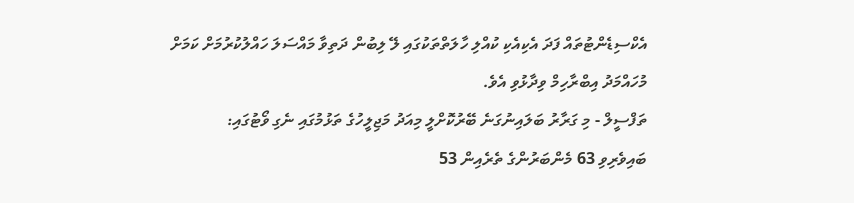އެކްސިޑެންޓުތައް ފަދަ އެކިއެކި ކުއްލި ހާލަތްތަކުގައި ލޭ ލިބުން ދަތިވާ މައްސަލަ ހައްލުކުރުމަށް ކަމަށް މުހައްމަދު އިބްރާހިމް ވިދާޅުވި އެވެ.
ތަފްސީލް - މި ގަރާރު ބަލައިނުގަނެ ބޭރުކޮށްލީ މިއަދު މަޖިލީހުގެ ތަޅުމުގައި ނެގި ވޯޓުގައި:
ބައިވެރިވި 63 މެންބަރުންގެ ތެރެއިން 53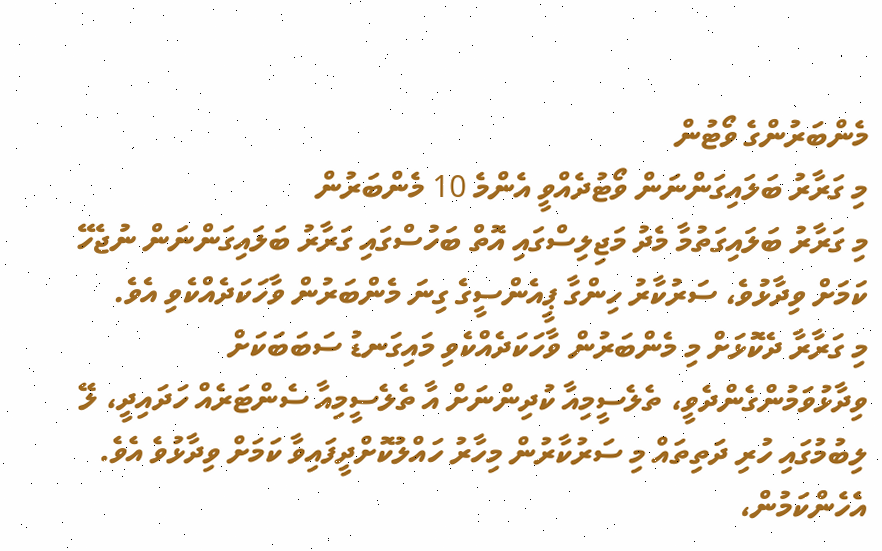މެންބަރުންގެ ވޯޓުން
މި ގަރާރު ބަލައިގަންނަން ވޯޓުދެއްވީ އެންމެ 10 މެންބަރުން
މި ގަރާރު ބަލައިގަތުމާ މެދު މަޖިލިސްގައި އޮތް ބަހުސްގައި ގަރާރު ބަލައިގަންނަން ނުޖެހޭ ކަމަށް ވިދާޅުވެ، ސަރުކާރު ހިންގާ ޕީއެންސީގެ ގިނަ މެންބަރުން ވާހަކަދެއްކެވި އެވެ.
މި ގަރާރާ ދެކޮޅަށް މި މެންބަރުން ވާހަކަދެއްކެވި މައިގަނޑު ސަބަބަކަށް ވިދާޅުވަމުންގެންދެވީ، ތެލެސީމިއާ ކުދިންނަށް އާ ތެލެސީމިއާ ސެންޓަރެއް ހަދައިދީ، ލޭ ލިބުމުގައި ހުރި ދަތިތައް މި ސަރުކާރުން މިހާރު ހައްލުކޮށްދީފައިވާ ކަމަށް ވިދާޅުވެ އެވެ. އެހެންކަމުން،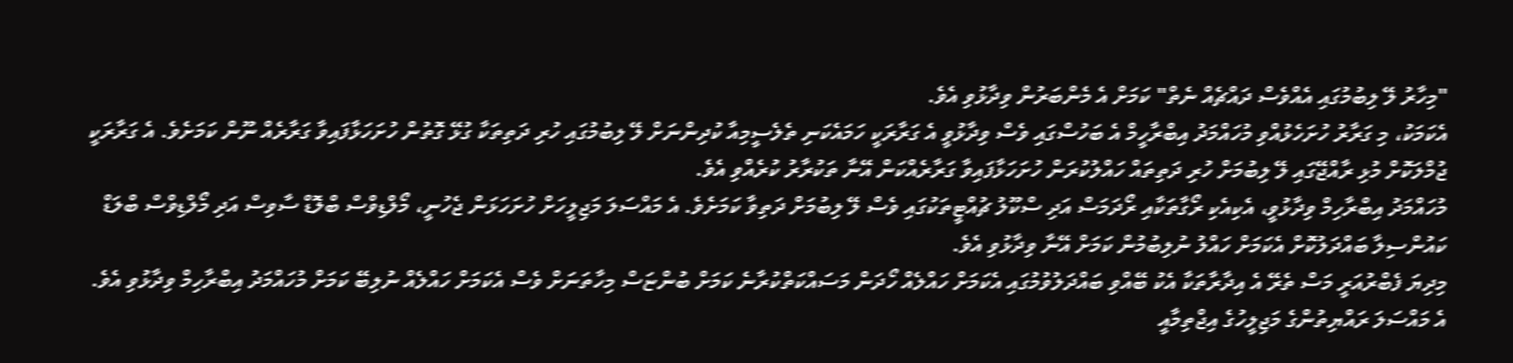"މިހާރު ލޭ ލިބުމުގައި އެއްވެސް ދައްޗެއް ނެތް" ކަމަށް އެ މެންބަރުން ވިދާޅުވި އެވެ.
އެކަމަކު، މި ގަރާރު ހުށަހެޅުއްވި މުހައްމަދު އިބްރާހީމް އެ ބަހުސްގައި ވެސް ވިދާޅުވީ އެ ގަރާރަކީ ހަމައެކަނި ތެލެސީމިއާ ކުދިންނަށް ލޭ ލިބުމުގައި ހުރި ދަތިތަކާ ގުޅޭ ގޮތުން ހުށަހަޅާފައިވާ ގަރާރެއް ނޫން ކަމަށެވެ. އެ ގަރާރަކީ ޖުމްލަކޮށް މުޅި ރާއްޖޭގައި ލޭ ލިބުމަށް ހުރި ދަތިތައް ހައްލުކުރަން ހުށަހަޅާފައިވާ ގަރާރެއްކަން އޭނާ ތަކުރާރު ކުރެއްވި އެވެ.
މުހައްމަދު އިބްރާހިމް ވިދާޅުވީ، އެކިއެކި ރޯގާތަކާއި ރޯދަމަސް އަދި ސްކޫލު ޗުއްޓީތަކުގައި ވެސް ލޭ ލިބުމަށް ދަތިވާ ކަމަށެވެ. އެ މައްސަލަ މަޖިލީހަށް ހުށަހަޅަން ޖެހުނީ، މޯލްޑިވްސް ބްލޮޑް ސާވިސް އަދި މޯލްޑިވްސް ބްލަޑް ކައުންސިލާ ބައްދަލުކޮށް އެކަމަށް ހައްލު ނުލިބުމުން ކަމަށް އޭނާ ވިދާޅުވި އެވެ.
މިދިޔަ ފެބްރުއަރީ މަސް ތެރޭ އެ އިދާރާތަކާ އެކު ބޭއްވި ބައްދަލުވުމުގައި އެކަމަށް ހައްލެއް ހޯދަން މަސައްކަތްކުރާނެ ކަމަށް ބުންޏަސް މިހާތަނަށް ވެސް އެކަމަށް ހައްލެއް ނުލިބޭ ކަމަށް މުހައްމަދު އިބްރާހިމް ވިދާޅުވި އެވެ.
އެ މައްސަލަ ރައްޔިތުންގެ މަޖިލީހުގެ އިޖްތިމާއީ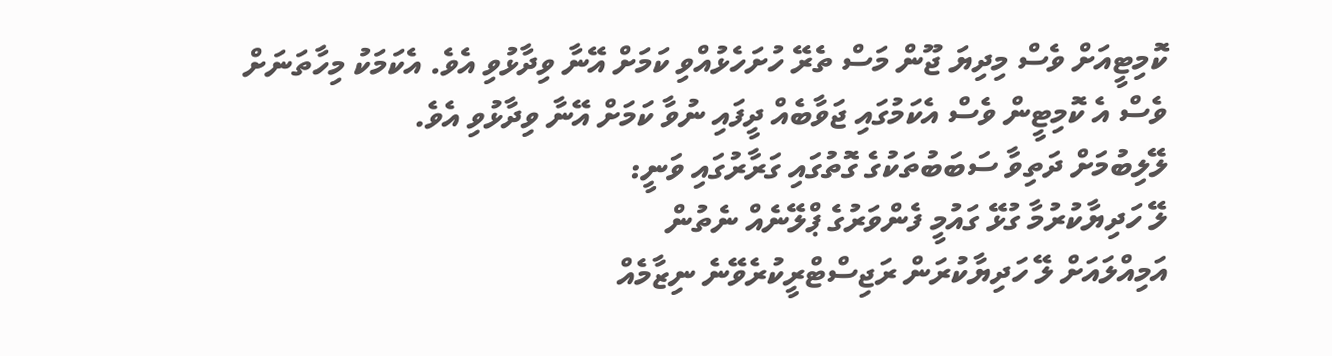ކޮމިޓީއަށް ވެސް މިދިޔަ ޖޫން މަސް ތެރޭ ހުށަހެޅުއްވި ކަމަށް އޭނާ ވިދާޅުވި އެވެ. އެކަމަކު މިހާތަނަށް ވެސް އެ ކޮމިޓީން ވެސް އެކަމުގައި ޖަވާބެއް ދީފައި ނުވާ ކަމަށް އޭނާ ވިދާޅުވި އެވެ.
ލޭލިބުމަށް ދަތިވާ ސަބަބުތަކުގެ ގޮތުގައި ގަރާރުގައި ވަނީ:
ލޭ ހަދިޔާކުރުމާ ގުޅޭ ގައުމީ ފެންވަރުގެ ޕްލޭނެއް ނެތުން
އަމިއްލައަށް ލޭ ހަދިޔާކުރަން ރަޖިސްޓްރީކުރެވޭނެ ނިޒާމެއް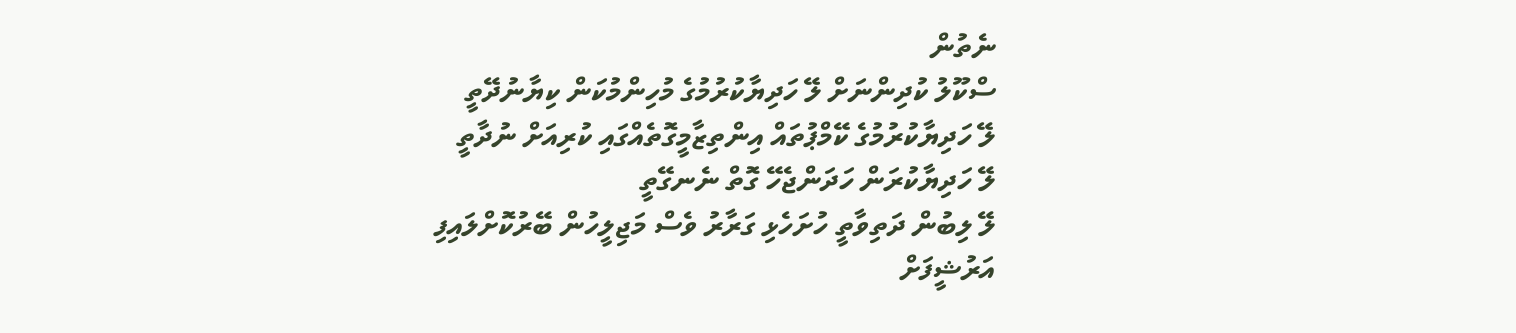ނެތުން
ސްކޫލު ކުދިންނަށް ލޭ ހަދިޔާކުރުމުގެ މުހިންމުކަން ކިޔާނުދޭތީ
ލޭ ހަދިޔާކުރުމުގެ ކޭމްޕުތައް އިންތިޒާމީގޮތެއްގައި ކުރިއަށް ނުދާތީ
ލޭ ހަދިޔާކުރަން ހަދަންޖެހޭ ގޮތް ނެނގޭތީ
ލޭ ލިބުން ދަތިވާތީ ހުށަހެޅި ގަރާރު ވެސް މަޖިލީހުން ބޭރުކޮށްލައިފި
އަރުޝީފަށް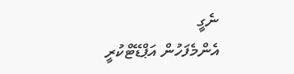ނެގީ
އެންމެފަހުން އަޕްޑޭޓްކުރީ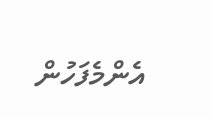އެންމެފަހުން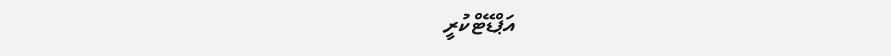އަޕްޑޭޓްކުރީ